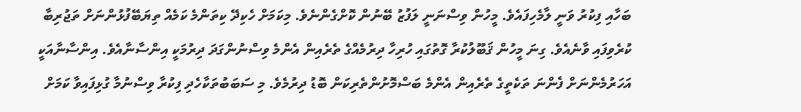ބަހާއި ފިކުރު ވަނީ ލާމެހިފައެވެ. މީހުން ވިސްނަނީ ލަފުޒު ބޭނުން ކޮށްގެންނެވެ. މިކަމަށް ހެކިދޭ ކިތަންމެ ކަމެއް ތިޔަބޭފުޅުންނަށް ތަޖުރިބާ ކުރެވިފައި ވާނެއެވެ. ގިނަ މީހުން ޤަބޫލުކުރާ ގޮތުގައި ހުރިހާ ދިރުމެއްގެ ތެރެއިން އެންމެ ވިސްނުންގަދަ ދިރުމަކީ އިންސާނާއެވެ. އިންސާނާއަކީ އަހަރުމެންނަށް ފެންނަ ތަކެތީގެ ތެރެއިން އެންމެ ބަސްމޮށުންތެރިކަން ބޮޑު ދިރުމެވެ. މި ސަބަބުތަކާހެދި ފިކުރާ ވިސްނުމާ ގުޅިފައިވާ ކަމަށް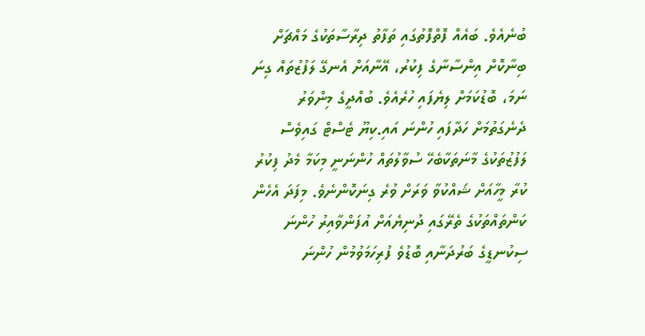ބުނެއެވެ. ބައެއް ފޮތްފޮތުގައި ތަފާތު ދިރާސާތަކުގެ މައްޗަށް ބިނާކޮށް އިންސާނާގެ ފިކުރު، އޭނާއަށް އެނގޭ ލަފުޒުތައް ގިނަ ނަމަ، ބޮޑުކަމަށް ލިޔެފައި ހުރެއެވެ. ބުއްދީގެ މިންވަރު ދެނެގަތުމަށް ހަދާފައި ހުންނަ އައި.ކިޔޫ ޓެސްޓް ގައިވެސް ލަފުޒުތަކުގެ މާނަތަކާބެހޭ ސުވާލުތައް ހުންނަނީ މިކަމާ މެދު ފިކުރު ކުރާ މީހާއަށް ޝައްކުވާ ވަރަށް ވުރެ ގިނަކޮންނެވެ. މިފަދަ އެހެން ކަންތައްތަކުގެ ތެރޭގައި ދުނިޔެއަށް އުފަންވާއިރު ހުންނަ ސިކުނޑީގެ ބަރުދަނާއި ބޮޑުވެ ފުރިހަމަވުމުން ހުންނަ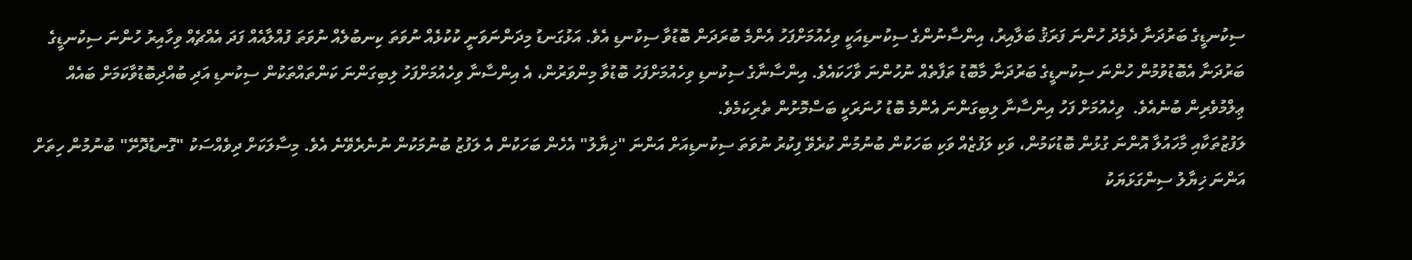ސިކުނޑީގެ ބަރުދަނާ ދެމެދު ހުންނަ ފަރަޤު ބަލާއިރު، އިންސާނުންގެ ސިކުނޑިއަކީ ވިހެއުމަށްފަހު އެންމެ ބުރަދަން ބޮޑުވާ ސިކުނޑި އެވެ. އަޅުގަނޑު މިދަންނަވަނީ ކުކުޅެއް ނުވަތަ ކިނބުލެއް ނުވަތަ ފުއްލާއެއް ފަދަ އެއްޗެއް ވިހާއިރު ހުންނަ ސިކުނޑީގެ ބަރުދަނާ އެބޮޑުވުމުން ހުންނަ ސިކުނޑީގެ ބަރުދަނާ މާބޮޑު ތަފާތެއް ނުހުންނަ ވާހަކައެވެ. އިންސާނާގެ ސިކުނޑި ވިހެއުމަށްފަހު ބޮޑުވާ މިންވަރުން، އެ އިންސާނާ ވިހެއުމަށްފަހު ލިބިގަންނަ ކަންތައްތަކުން ސިކުނޑި އަދި ބުއްދިބޮޑުވާކަމަށް ބައެއް ޢިލްމުވެރިން ބުނެއެވެ.  ވިހެއުމަށް ފަހު އިންސާނާ ލިބިގަންނަ އެންމެ ބޮޑު ހުނަރަކީ ބަސްމޮށުން ތެރިކަމެވެ.
ލަފުޒުތަކާއި މާހައުލާ އޮންނަ ގުޅުން ބޮޑުކަމުން، ވަކި ލަފުޒެއް ވަކި ބަހަކުން ބުނުމުން ކުރެވޭ ފިކުރު ނުވަތަ ސިކުނޑިއަށް އަންނަ "ޚިޔާލު" އެހެން ބަހަކުން އެ ލަފުޒު ބުނުމަކުން ނުނެރެވޭނެ އެވެ. މިސާލަކަށް ދިވެއްސަކު "ގޮނޑުދޮށޭ" ބުނުމުން ހިތަށް އަންނަ ޚިޔާލު ސިންގަޅަޔަކު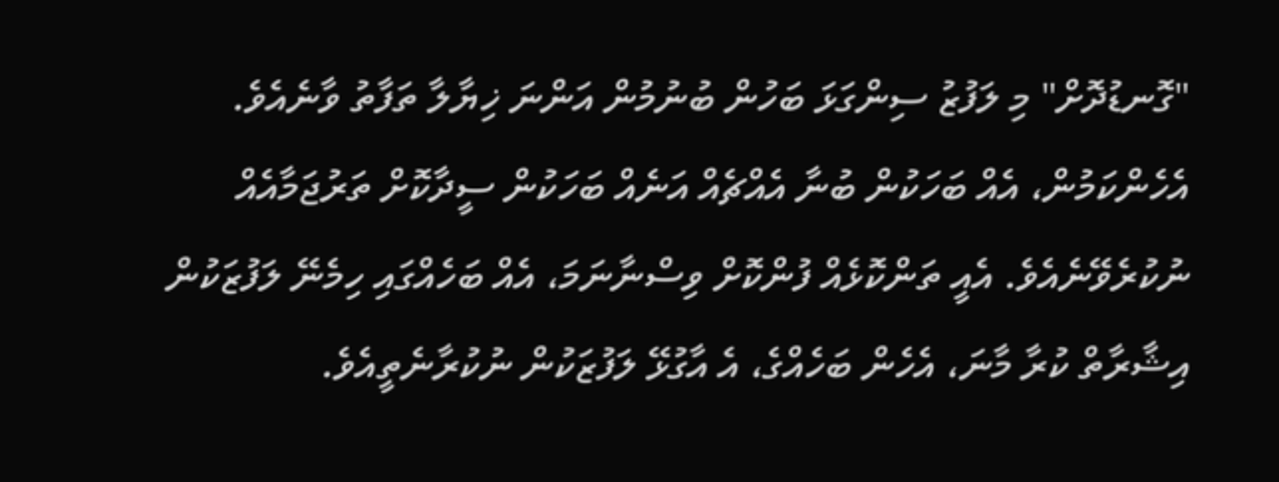"ގޮނޑުދޮށް" މި ލަފުޒު ސިންގަޅަ ބަހުން ބުނުމުން އަންނަ ޚިޔާލާ ތަފާތު ވާނެއެވެ. އެހެންކަމުން، އެއް ބަހަކުން ބުނާ އެއްޗެއް އަނެއް ބަހަކުން ސީދާކޮށް ތަރުޖަމާއެއް ނުކުރެވޭނެއެވެ. އެއީ ތަންކޮޅެއް ފުންކޮށް ވިސްނާނަމަ، އެއް ބަހެއްގައި ހިމެނޭ ލަފުޒަކުން އިޝާރާތް ކުރާ މާނަ، އެހެން ބަހެއްގެ، އެ އާގުޅޭ ލަފުޒަކުން ނުކުރާނެތީއެވެ.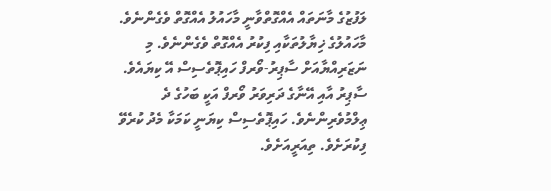ލަފުޒުގެ މާނަތައް އެއްގޮތްވާނީ މާހައުލު އެއްގޮތް ވެގެންނެވެ. މާހައުލުގެ ޚިޔާލުތަކާއި ފިކުރު އެއްގޮތް ވެގެންނެވެ. މި ނަޒަރިއްޔާއަށް ސާޕިރު-ވޯރފް ހައިޕޮތެސިސް އޭ ކިޔައެވެ. ސާޕިރު އާއި އޭނާގެ ދަރިވަރު ވޯރފް އަކީ ބަހުގެ ދެ ޢިލްމުވެރިންނެވެ. ހައިޕޮތެސިސް ކިޔަނީ ކަމަކާ މެދު ކުރެވޭ ފިކުރަށެވެ. ތިއަރީއަށެވެ.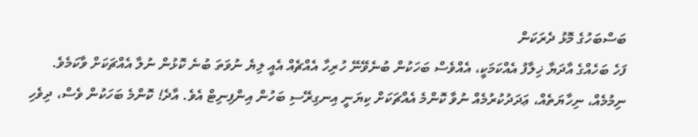ބަސްބަހުގެ މޮޅު ދެރަކަން
ފަހެ ބަހެއްގެ އާދަޔާ ޚިލާފު އެއްކަމަކީ، އެއްވެސް ބަހަކުން ބުނެވޭނޭ ހުރިހާ އެއްޗެއް އެއީ ލިޔެ ނުވަތަ ބުނެ ކޮޅުން ނުލާ އެއްޗަކަށް ވާކަމެވެ. ނިމުމެއް، ނިހާޔަތެއް، ޢަދަދުކުރުމެއް ނުވާ ކޮންމެ އެއްޗަކަށް ކިޔަނީ އިނގިރޭސި ބަހުން އިންފިނިޓް އެވެ. އާދެ! ކޮންމެ ބަހަކުން ވެސް، ދިވެހި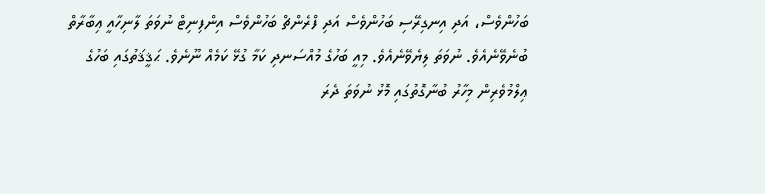ބަހުންވެސް، އަދި އިނގިރޭސި ބަހުންވެސް އަދި ފްރެންޗް ބަހުންވެސް އިންފިނިޓް ނުވަތަ ލާނިހާއީ ޢިބާރާތް ބުނެވޭނެއެވެ. ނުވަތަ ލިޔެވޭނެއެވެ. މިއީ ބަހުގެ މުއްސަނދި ކަމާ ގުޅޭ ކަމެއް ނޫނެވެ. ޙަޤީޤަތުގައި ބަހުގެ ޢިލްމުވެރިން މިހާރު ބުނާގޮތުގައި މޮޅު ނުވަތަ ދެރަ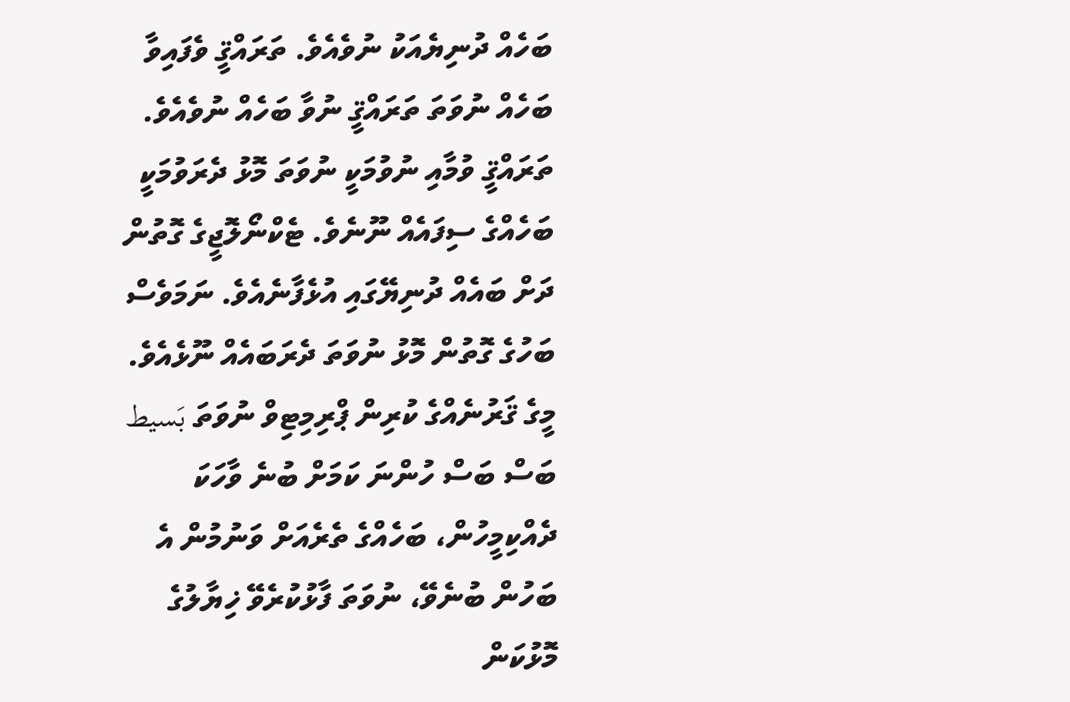ބަހެއް ދުނިޔެއަކު ނުވެއެވެ. ތަރައްޤީ ވެފައިވާ ބަހެއް ނުވަތަ ތަރައްޤީ ނުވާ ބަހެއް ނުވެއެވެ. ތަރައްޤީ ވުމާއި ނުވުމަކީ ނުވަތަ މޮޅު ދެރަވުމަކީ ބަހެއްގެ ސިފައެއް ނޫނެވެ. ޓެކްނޯލޮޖީގެ ގޮތުން ދަށް ބައެއް ދުނިޔޭގައި އުޅެފާނެއެވެ. ނަމަވެސް ބަހުގެ ގޮތުން މޮޅު ނުވަތަ ދެރަބައެއް ނޫޅެއެވެ.
މީގެ ޤަރުނެއްގެ ކުރިން ޕްރިމިޓިވް ނުވަތަ بَسيط ބަސް ބަސް ހުންނަ ކަމަށް ބުނެ ވާހަކަ ދެއްކިމީހުން، ބަހެއްގެ ތެރެއަށް ވަނުމުން އެ ބަހުން ބުނެވޭ، ނުވަތަ ފާޅުކުރެވޭ ޚިޔާލުގެ މޮޅުކަން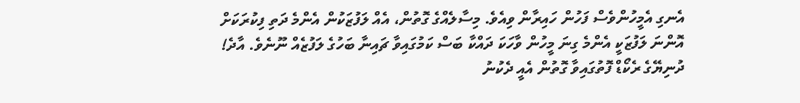އެނގި އެމީހުންވެސް ފަހުން ހައިރާން ވިއެވެ. މިސާލެއްގެ ގޮތުން، އެއް ލަފުޒަކުން އެންމެ ދަތި ފިކުރަކަށް އޮންނަ ލަފުޒަކީ އެންމެ ގިނަ މީހުން ވާހަކަ ދައްކާ ބަސް ކަމުގައިވާ ޗައިނާ ބަހުގެ ލަފުޒެއް ނޫނެވެ. އާދެ! ދުނިޔޭގެ ރެކޯޑް ފޮތުގައިވާ ގޮތުން އެއީ ދެކުނު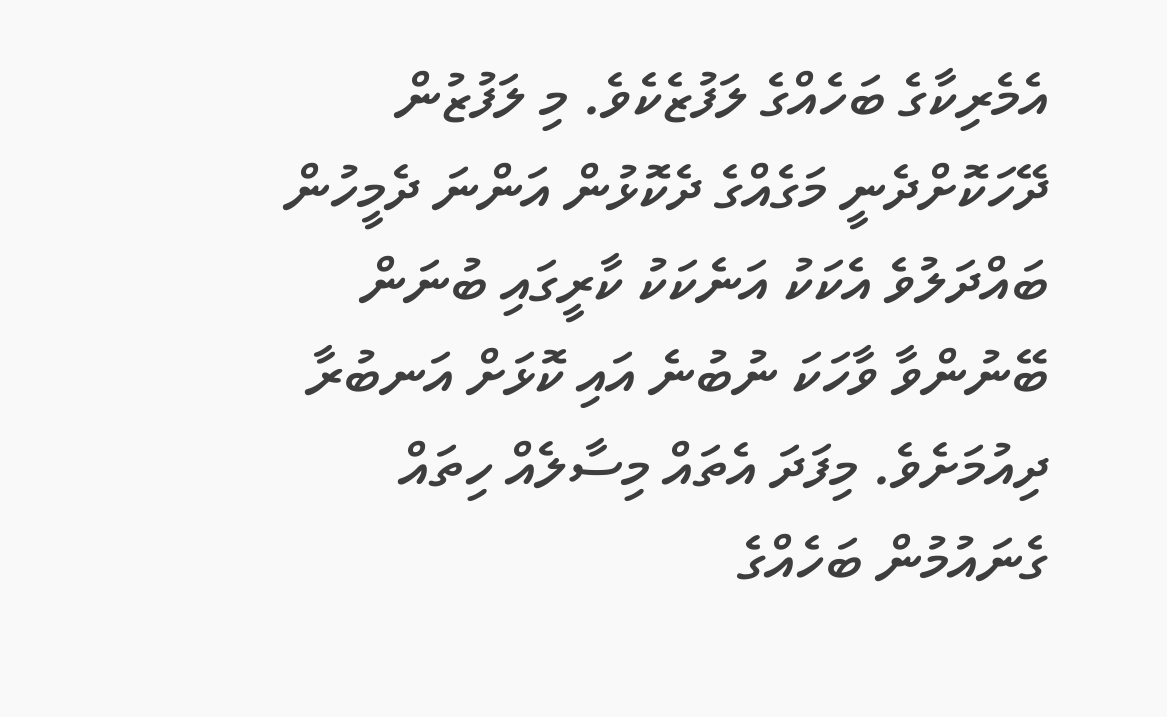އެމެރިކާގެ ބަހެއްގެ ލަފުޒެކެވެ. މި ލަފުޒުން ދޭހަކޮށްދެނީ މަގެއްގެ ދެކޮޅުން އަންނަ ދެމީހުން ބައްދަލުވެ އެކަކު އަނެކަކު ކާރީގައި ބުނަން ބޭނުންވާ ވާހަކަ ނުބުނެ އައި ކޮޅަށް އަނބުރާ ދިއުމަށެވެ. މިފަދަ އެތައް މިސާލެއް ހިތައް ގެނައުމުން ބަހެއްގެ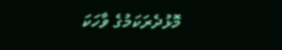މޮޅުދެރަކަމުގެ ވާހަކަ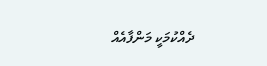ދެއްކުމަކީ މަންފާއެއް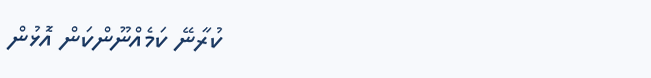ކުރާނޭ ކަމެއްނޫންކަން އޮޅުން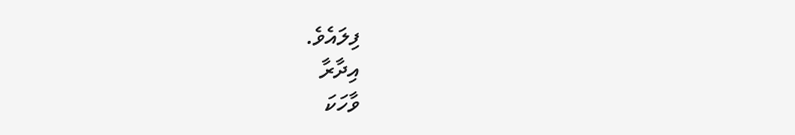ފިލައެވެ.
އިދާރާ
ވާހަކަ